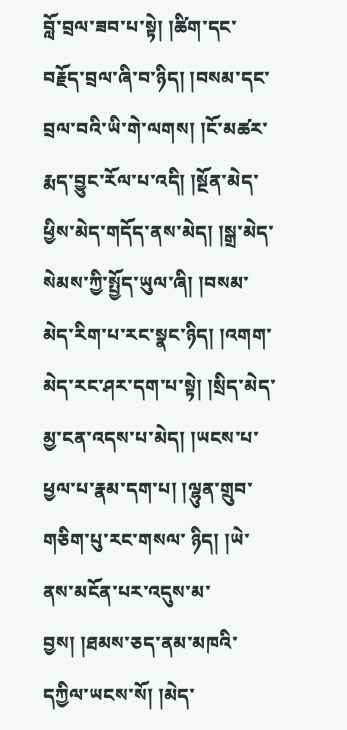བློ་བྲལ་ཟབ་པ་སྟེ། །ཚིག་དང་བརྗོད་བྲལ་ཞི་བ་ཉིད། །བསམ་དང་བྲལ་བའི་ཡི་གེ་ལགས། །ངོ་མཚར་རྨད་བྱུང་རོལ་པ་འདི། །སྔོན་མེད་ཕྱིས་མེད་གདོད་ནས་མེད། །སྒྲ་མེད་སེམས་ཀྱི་སྤྱོད་ཡུལ་ཞི། །བསམ་མེད་རིག་པ་རང་སྣང་ཉིད། །འགག་མེད་རང་ཤར་དག་པ་སྟེ། །སྲིད་མེད་མྱ་ངན་འདས་པ་མེད། །ཡངས་པ་ཕྱལ་པ་རྣམ་དག་པ། །ལྷུན་གྲུབ་གཅིག་པུ་རང་གསལ་ ཉིད། །ཡེ་ནས་མངོན་པར་འདུས་མ་བྱས། །ཐམས་ཅད་ནམ་མཁའི་དཀྱིལ་ཡངས་སོ། །མེད་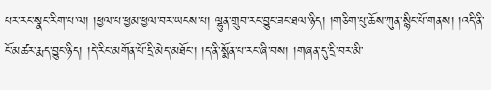པར་རང་སྣང་རིག་པ་ལ། །ཕྱལ་པ་ཕྱམ་ཕྱལ་བར་ཡངས་པ། ལྷུན་གྲུབ་རང་བྱུང་ཟང་ཐལ་ཉིད། །གཅིག་པུ་ཆོས་ཀུན་སྙིང་པོ་གནས། །འདི་ནི་ངོ་མཚར་རྨད་བྱུང་ཉིད། །དེ་རིང་མགོན་པོ་དྲི་མེད་མཐོང་། །ད་ནི་སྨོན་པ་རང་ཞི་བས། །གཞན་དུ་དྲི་བར་མི་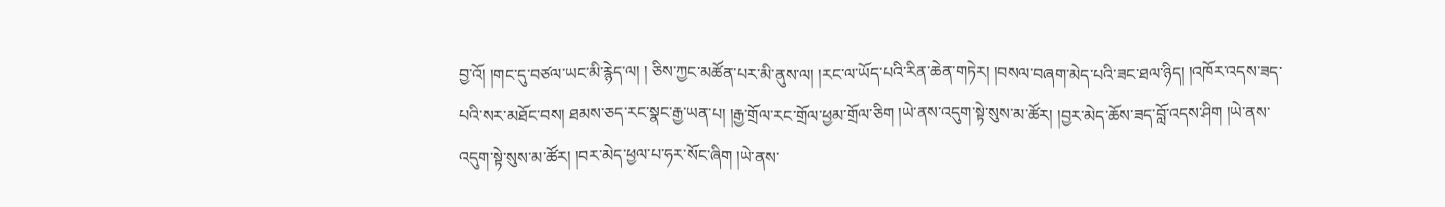བྱ་འོ། །གང་དུ་བཙལ་ཡང་མི་རྙེད་ལ། ། ཅིས་ཀྱང་མཚོན་པར་མི་ནུས་ལ། །རང་ལ་ཡོད་པའི་རིན་ཆེན་གཏེར། །བསལ་བཞག་མེད་པའི་ཟང་ཐལ་ཉིད། །འཁོར་འདས་ཟད་པའི་སར་མཐོང་བས། ཐམས་ཅད་རང་སྣང་རྒྱ་ཡན་པ། །རྒྱ་གྲོལ་རང་གྲོལ་ཕྱམ་གྲོལ་ཅིག །ཡེ་ནས་འདུག་སྟེ་སུས་མ་ཚོར། །བྱར་མེད་ཆོས་ཟད་བློ་འདས་ཤིག །ཡེ་ནས་འདུག་སྟེ་སུས་མ་ཚོར། །བར་མེད་ཕྱལ་པ་ཧར་སོང་ཞིག །ཡེ་ནས་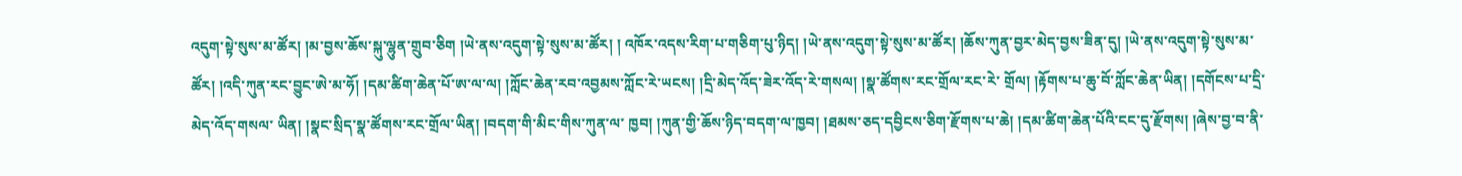འདུག་སྟེ་སུས་མ་ཚོར། །མ་བྱས་ཆོས་སྐུ་ལྷུན་གྲུབ་ཅིག །ཡེ་ནས་འདུག་སྟེ་སུས་མ་ཚོར། ། འཁོར་འདས་རིག་པ་གཅིག་པུ་ཉིད། །ཡེ་ནས་འདུག་སྟེ་སུས་མ་ཚོར། །ཆོས་ཀུན་བྱར་མེད་བྱས་ཟིན་དུ། །ཡེ་ནས་འདུག་སྟེ་སུས་མ་ཚོར། །འདི་ཀུན་རང་བྱུང་ཨེ་མ་ཧོ། །དམ་ཚིག་ཆེན་པོ་ཨ་ལ་ལ། །ཀློང་ཆེན་རབ་འབྱམས་ཀློང་རེ་ཡངས། །དྲི་མེད་འོད་ཟེར་འོད་རེ་གསལ། །སྣ་ཚོགས་རང་གྲོལ་རང་རེ་ གྲོལ། །རྟོགས་པ་ཆུ་བོ་ཀློང་ཆེན་ཡིན། །དགོངས་པ་དྲི་མེད་འོད་གསལ་ ཡིན། །སྣང་སྲིད་སྣ་ཚོགས་རང་གྲོལ་ཡིན། །བདག་གི་མིང་གིས་ཀུན་ལ་ ཁྱབ། །ཀུན་གྱི་ཆོས་ཉིད་བདག་ལ་ཁྱབ། །ཐམས་ཅད་དབྱིངས་ཅིག་རྫོགས་པ་ཆེ། །དམ་ཚིག་ཆེན་པོའི་ངང་དུ་རྫོགས། །ཞེས་བྱ་བ་ནི་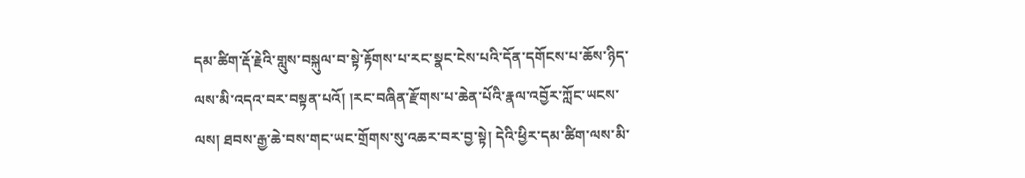དམ་ཚིག་རྡོ་རྗེའི་གླུས་བསྐུལ་བ་སྟེ་རྟོགས་པ་རང་སྣང་ངེས་པའི་དོན་དགོངས་པ་ཆོས་ཉིད་ལས་མི་འདའ་བར་བསྟན་པའོ། །རང་བཞིན་རྫོགས་པ་ཆེན་པོའི་རྣལ་འབྱོར་ཀློང་ཡངས་ལས། ཐབས་རྒྱ་ཆེ་བས་གང་ཡང་གྲོགས་སུ་འཆར་བར་བྱ་སྟེ། དེའི་ཕྱིར་དམ་ཚིག་ལས་མི་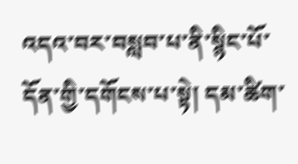འདའ་བར་བསླབ་པ་ནི་སྙིང་པོ་དོན་གྱི་དགོངས་པ་སྟེ། དམ་ཚིག་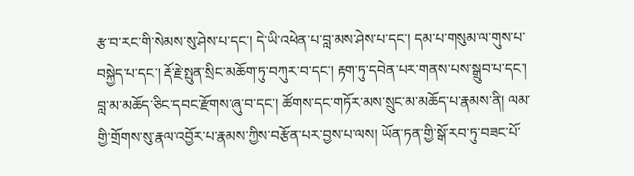རྩ་བ་རང་གི་སེམས་སུ་ཤེས་པ་དང་། དེ་ཡི་འཕེན་པ་བླ་མས་ཤེས་པ་དང་། དམ་པ་གསུམ་ལ་གུས་པ་བསྐྱེད་པ་དང་། རྡོ་རྗེ་སྤུན་སྲིང་མཆོག་ཏུ་བཀུར་བ་དང་། རྟག་ཏུ་དབེན་པར་གནས་པས་སྒྲུབ་པ་དང་། བླ་མ་མཆོད་ཅིང་དབང་རྫོགས་ཞུ་བ་དང་། ཚོགས་དང་གཏོར་མས་སྲུང་མ་མཆོད་པ་རྣམས་ནི། ལམ་གྱི་གྲོགས་སུ་རྣལ་འབྱོར་པ་རྣམས་ཀྱིས་བརྩོན་པར་བྱས་པ་ལས། ཡོན་ཏན་གྱི་སྒོ་རབ་ཏུ་བཟང་པོ་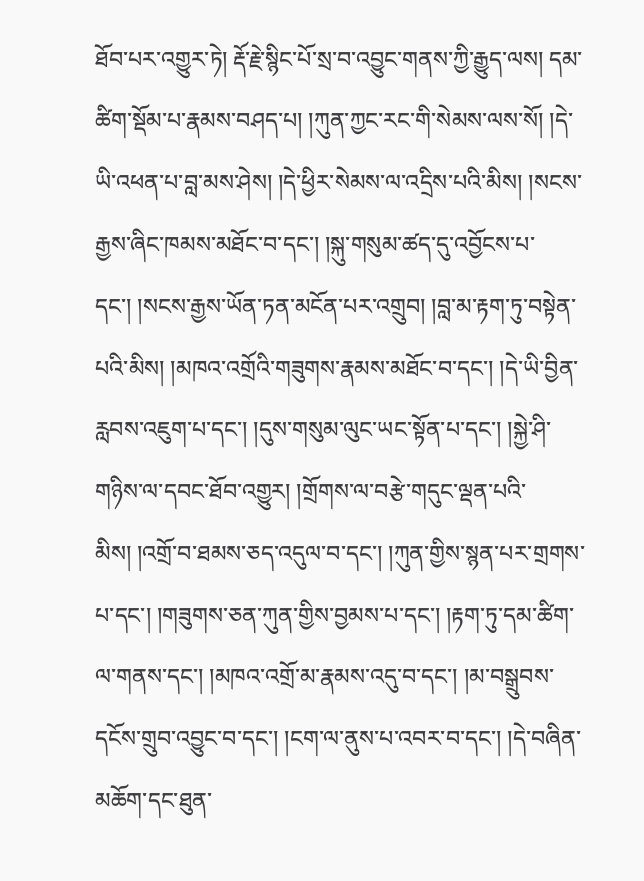ཐོབ་པར་འགྱུར་ཏེ། རྡོ་རྗེ་སྙིང་པོ་སྲ་བ་འབྱུང་གནས་ཀྱི་རྒྱུད་ལས། དམ་ཚིག་སྡོམ་པ་རྣམས་བཤད་པ། །ཀུན་ཀྱང་རང་གི་སེམས་ལས་སོ། །དེ་ཡི་འཕན་པ་བླ་མས་ཤེས། །དེ་ཕྱིར་སེམས་ལ་འདྲིས་པའི་མིས། །སངས་རྒྱས་ཞིང་ཁམས་མཐོང་བ་དང་། །སྐུ་གསུམ་ཚད་དུ་འབྱོངས་པ་དང་། །སངས་རྒྱས་ཡོན་ཏན་མངོན་པར་འགྲུབ། །བླ་མ་རྟག་ཏུ་བསྟེན་པའི་མིས། །མཁའ་འགྲོའི་གཟུགས་རྣམས་མཐོང་བ་དང་། །དེ་ཡི་བྱིན་རླབས་འཇུག་པ་དང་། །དུས་གསུམ་ལུང་ཡང་སྟོན་པ་དང་། །སྐྱེ་ཤི་གཉིས་ལ་དབང་ཐོབ་འགྱུར། །གྲོགས་ལ་བརྩེ་གདུང་ལྡན་པའི་མིས། །འགྲོ་བ་ཐམས་ཅད་འདུལ་བ་དང་། །ཀུན་གྱིས་སྙན་པར་གྲགས་པ་དང་། །གཟུགས་ཅན་ཀུན་གྱིས་བྱམས་པ་དང་། །རྟག་ཏུ་དམ་ཚིག་ལ་གནས་དང་། །མཁའ་འགྲོ་མ་རྣམས་འདུ་བ་དང་། །མ་བསྒྲུབས་དངོས་གྲུབ་འབྱུང་བ་དང་། །ངག་ལ་ནུས་པ་འབར་བ་དང་། །དེ་བཞིན་མཆོག་དང་ཐུན་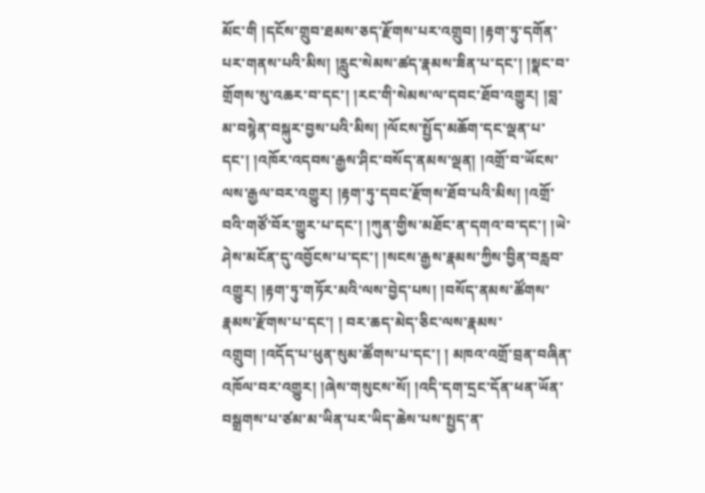མོང་གི །དངོས་གྲུབ་ཐམས་ཅད་རྫོགས་པར་འགྲུབ། །རྟག་ཏུ་དགོན་པར་གནས་པའི་མིས། །རླུང་སེམས་ཚད་རྣམས་ཟིན་པ་དང་། །སྣང་བ་གྲོགས་སུ་འཆར་བ་དང་། །རང་གི་སེམས་ལ་དབང་ཐོབ་འགྱུར། །བླ་མ་བསྙེན་བསྐུར་བྱས་པའི་མིས། །ལོངས་སྤྱོད་མཆོག་དང་ལྡན་པ་དང་། །འཁོར་འདབས་རྒྱས་ཤིང་བསོད་ནམས་ལྡན། །འགྲོ་བ་ཡོངས་ལས་རྒྱལ་བར་འགྱུར། །རྟག་ཏུ་དབང་རྫོགས་ཐོབ་པའི་མིས། །འགྲོ་བའི་གཙོ་བོར་གྱུར་པ་དང་། །ཀུན་གྱིས་མཐོང་ན་དགའ་བ་དང་། །ཡེ་ཤེས་མངོན་དུ་འབྱོངས་པ་དང་། །སངས་རྒྱས་རྣམས་ཀྱིས་བྱིན་བརླབ་འགྱུར། །རྟག་ཏུ་གཏོར་མའི་ལས་བྱེད་པས། །བསོད་ནམས་ཚོགས་རྣམས་རྫོགས་པ་དང་། ། བར་ཆད་མེད་ཅིང་ལས་རྣམས་འགྲུབ། །འདོད་པ་ཕུན་སུམ་ཚོགས་པ་དང་། ། མཁའ་འགྲོ་བྲན་བཞིན་འཁོལ་བར་འགྱུར། །ཞེས་གསུངས་སོ། །འདི་དག་དྲང་དོན་ཕན་ཡོན་བསྒྲགས་པ་ཙམ་མ་ཡིན་པར་ཡིད་ཆེས་པས་སྤྱད་ན་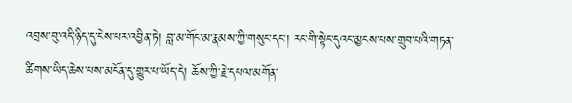འབྲས་བུ་འདི་ཉིད་དུ་ངེས་པར་འབྱིན་ཏེ། བླ་མ་གོང་མ་རྣམས་ཀྱི་གསུང་དང་། རང་གི་སྟེང་དུའང་མྱངས་པས་གྲུབ་པའི་གཏན་ཚིགས་ཡིད་ཆེས་པས་མངོན་དུ་གྱུར་པ་ཡོད་དེ། ཆོས་ཀྱི་རྗེ་དཔལ་མགོན་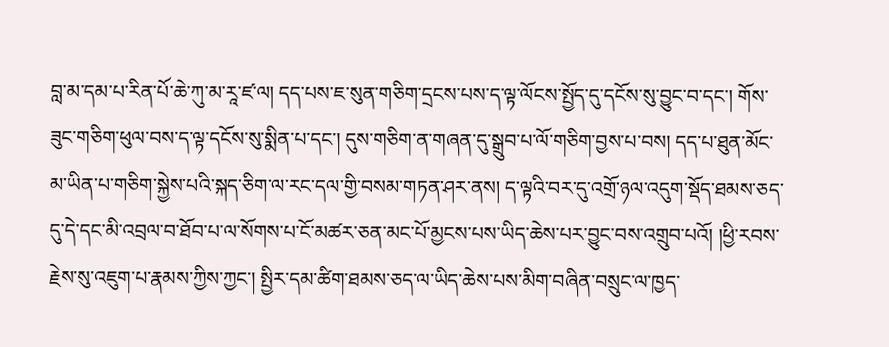བླ་མ་དམ་པ་རིན་པོ་ཆེ་ཀུ་མ་རཱ་ཛ་ལ། དད་པས་ཇ་སུན་གཅིག་དྲངས་པས་ད་ལྟ་ལོངས་སྤྱོད་དུ་དངོས་སུ་བྱུང་བ་དང་། གོས་ཟུང་གཅིག་ཕུལ་བས་ད་ལྟ་དངོས་སུ་སྨིན་པ་དང་། དུས་གཅིག་ན་གཞན་དུ་སྒྲུབ་པ་ལོ་གཅིག་བྱས་པ་བས། དད་པ་ཐུན་མོང་མ་ཡིན་པ་གཅིག་སྐྱེས་པའི་སྐད་ཅིག་ལ་རང་དལ་གྱི་བསམ་གཏན་ཤར་ནས། ད་ལྟའི་བར་དུ་འགྲོ་ཉལ་འདུག་སྡོད་ཐམས་ཅད་དུ་དེ་དང་མི་འབྲལ་བ་ཐོབ་པ་ལ་སོགས་པ་ངོ་མཚར་ཅན་མང་པོ་མྱངས་པས་ཡིད་ཆེས་པར་བྱུང་བས་འགྲུབ་པའོ། །ཕྱི་རབས་རྗེས་སུ་འཇུག་པ་རྣམས་ཀྱིས་ཀྱང་། སྤྱིར་དམ་ཚིག་ཐམས་ཅད་ལ་ཡིད་ཆེས་པས་མིག་བཞིན་བསྲུང་ལ་ཁྱད་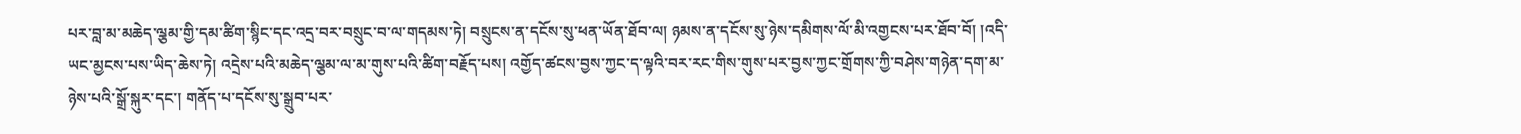པར་བླ་མ་མཆེད་ལྕམ་གྱི་དམ་ཚིག་སྙིང་དང་འདྲ་བར་བསྲུང་བ་ལ་གདམས་ཏེ། བསྲུངས་ན་དངོས་སུ་ཕན་ཡོན་ཐོབ་ལ། ཉམས་ན་དངོས་སུ་ཉེས་དམིགས་ལོ་མི་འགྱངས་པར་ཐོབ་བོ། །འདི་ཡང་མྱངས་པས་ཡིད་ཆེས་ཏེ། འདྲེས་པའི་མཆེད་ལྕམ་ལ་མ་གུས་པའི་ཚིག་བརྗོད་པས། འགྱོད་ཚངས་བྱས་ཀྱང་ད་ལྟའི་བར་རང་གིས་གུས་པར་བྱས་ཀྱང་གྲོགས་ཀྱི་བཤེས་གཉེན་དག་མ་ཉེས་པའི་སྒྲོ་སྐུར་དང་། གནོད་པ་དངོས་སུ་སྒྲུབ་པར་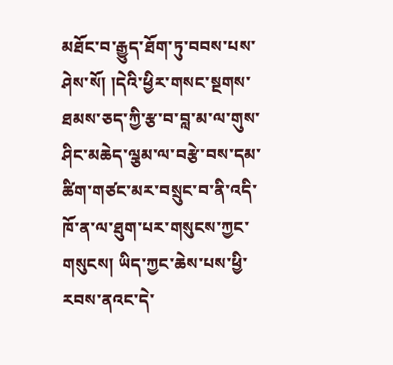མཐོང་བ་རྒྱུད་ཐོག་ཏུ་བབས་པས་ཤེས་སོ། །དེའི་ཕྱིར་གསང་སྔགས་ཐམས་ཅད་ཀྱི་རྩ་བ་བླ་མ་ལ་གུས་ཤིང་མཆེད་ལྕམ་ལ་བརྩེ་བས་དམ་ཚིག་གཙང་མར་བསྲུང་བ་ནི་འདི་ཁོ་ན་ལ་ཐུག་པར་གསུངས་ཀྱང་གསུངས། ཡིད་ཀྱང་ཆེས་པས་ཕྱི་རབས་ནའང་དེ་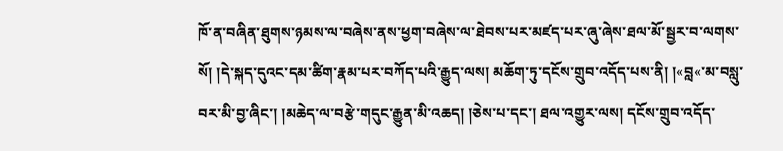ཁོ་ན་བཞིན་ཐུགས་ཉམས་ལ་བཞེས་ནས་ཕྱག་བཞེས་ལ་ཐེབས་པར་མཛད་པར་ཞུ་ཞེས་ཐལ་མོ་སྦྱར་བ་ལགས་སོ། །དེ་སྐད་དུའང་དམ་ཚིག་རྣམ་པར་བཀོད་པའི་རྒྱུད་ལས། མཆོག་ཏུ་དངོས་གྲུབ་འདོད་པས་ནི། །«བླ«་མ་བསླུ་བར་མི་བྱ་ཞིང་། །མཆེད་ལ་བརྩེ་གདུང་རྒྱུན་མི་འཆད། །ཅེས་པ་དང་། ཐལ་འགྱུར་ལས། དངོས་གྲུབ་འདོད་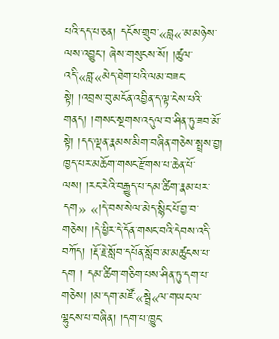པའི་དད་པ་ཅན། དངོས་གྲུབ་«བླ«་མ་མཉེས་ལས་འབྱུང་། ཞེས་གསུངས་སོ། །ཚུལ་འདི་«བླ་«མེད་ཐེག་པའི་ལམ་བཟང་སྟེ། །འབྲས་བུ་མངོན་འབྱིན་ད་ལྟ་ངེས་པའི་གནད། །གསང་སྔགས་འདུལ་བ་ཤིན་ཏུ་ཟབ་མོ་སྟེ། །དད་ལྡན་རྣམས་མིག་བཞིན་གཅེས་སྤྲས་བྱ། ཁྱད་པར་མཆོག་གསང་རྫོགས་པ་ཆེན་པོ་ལས། །རང་རེའི་བརྒྱུད་པ་དམ་ཚིག་རྣམ་པར་དག» «།དེ་བས་སེལ་མེད་སྙིང་པོ་བྱ་བ་གཅེས། །དེ་ཕྱིར་དེ་དོན་གསང་བའི་དེབས་འདི་བཀོད། །རྡོ་རྗེ་སློབ་དཔོན་སློབ་མ་མཚུངས་པ་དག ། དམ་ཚིག་གཅིག་པས་ཤིན་ཏུ་དག་པ་གཅེས། །མ་དག་མཛོ་«སྦྲེ«ལ་གཡང་ལ་ལྷུངས་པ་བཞིན། །དག་པ་ཁྱུང་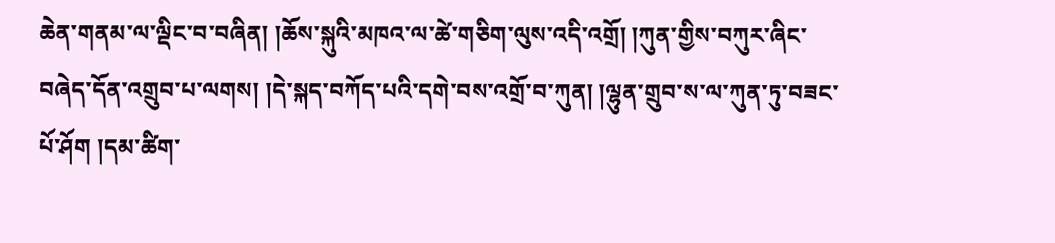ཆེན་གནམ་ལ་ལྡིང་བ་བཞིན། །ཆོས་སྐུའི་མཁའ་ལ་ཚེ་གཅིག་ལུས་འདི་འགྲོ། །ཀུན་གྱིས་བཀུར་ཞིང་བཞེད་དོན་འགྲུབ་པ་ལགས། །དེ་སྐད་བཀོད་པའི་དགེ་བས་འགྲོ་བ་ཀུན། །ལྷུན་གྲུབ་ས་ལ་ཀུན་ཏུ་བཟང་པོ་ཤོག །དམ་ཚིག་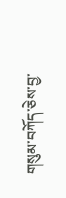གསུམ་བཀོད་ཅེས་བྱ་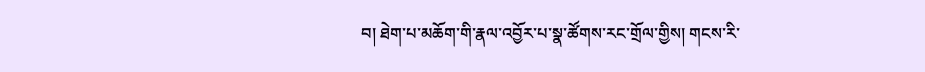བ། ཐེག་པ་མཆོག་གི་རྣལ་འབྱོར་པ་སྣ་ཚོགས་རང་གྲོལ་གྱིས། གངས་རི་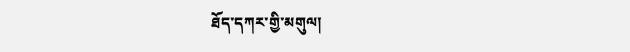ཐོད་དཀར་གྱི་མགུལ།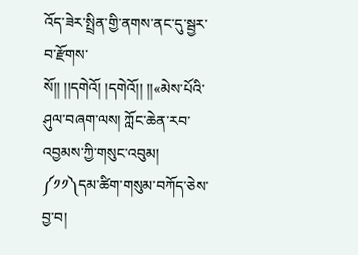འོད་ཟེར་སྤྲིན་གྱི་ནགས་ནང་དུ་སྦྱར་བ་རྫོགས་སོ།། །།དགེའོ། །དགེའོ།། །།«མེས་པོའི་ཤུལ་བཞག་ལས། ཀློང་ཆེན་རབ་འབྱམས་ཀྱི་གསུང་འབུམ། ༼༡༡༽དམ་ཚིག་གསུམ་བཀོད་ཅེས་བྱ་བ།